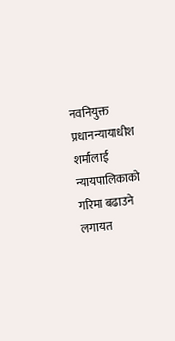नवनियुक्त प्रधानन्यायाधीश शर्मालाई न्यायपालिकाको गरिमा बढाउने लगायत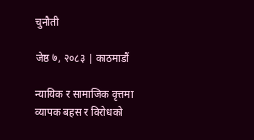चुनौती

जेष्ठ ७, २०८३ | काठमाडौं

न्यायिक र सामाजिक वृत्तमा व्यापक बहस र विरोधको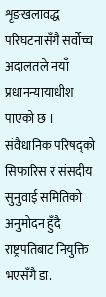शृङखलावद्ध परिघटनासँगै सर्वोच्च अदालतले नयाँ प्रधानन्यायाधीश पाएको छ । संवैधानिक परिषद्को सिफारिस र संसदीय सुनुवाई समितिको अनुमोदन हुँदै राष्ट्रपतिबाट नियुक्ति भएसँगै डा.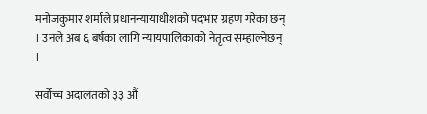मनोजकुमार शर्माले प्रधानन्यायाधीशको पदभार ग्रहण गरेका छन् । उनले अब ६ बर्षका लागि न्यायपालिकाको नेतृत्व सम्हाल्नेछन् ।

सर्वोच्च अदालतको ३३ औं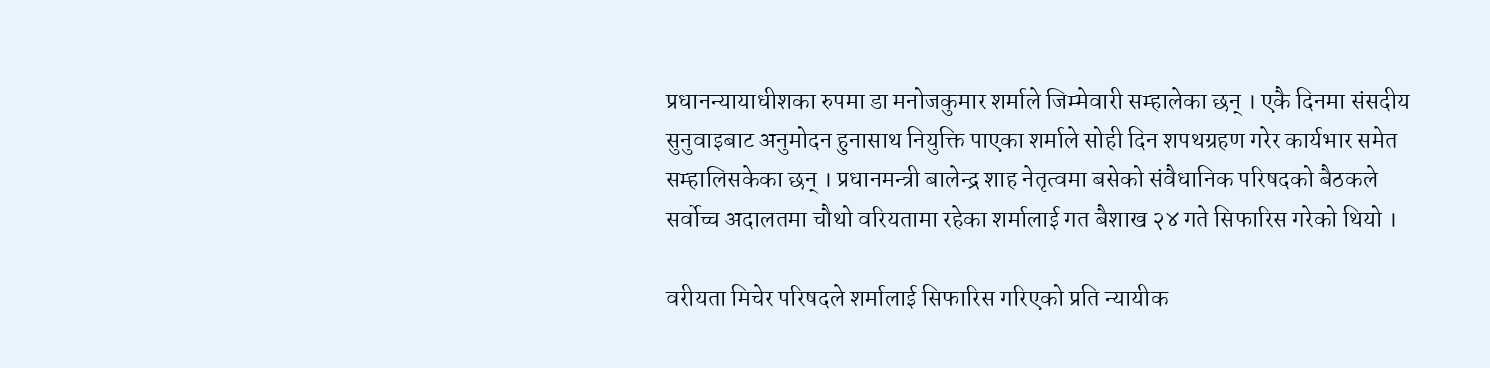प्रधानन्यायाधीशका रुपमा डा मनोजकुमार शर्माले जिम्मेवारी सम्हालेका छन् । एकै दिनमा संसदीय सुनुवाइबाट अनुमोदन हुनासाथ नियुक्ति पाएका शर्माले सोही दिन शपथग्रहण गरेर कार्यभार समेत सम्हालिसकेका छन् । प्रधानमन्त्री बालेन्द्र शाह नेतृत्वमा बसेको संवैधानिक परिषदको बैठकले सर्वोच्च अदालतमा चौथो वरियतामा रहेका शर्मालाई गत बैशाख २४ गते सिफारिस गरेको थियो ।

वरीयता मिचेर परिषदले शर्मालाई सिफारिस गरिएको प्रति न्यायीक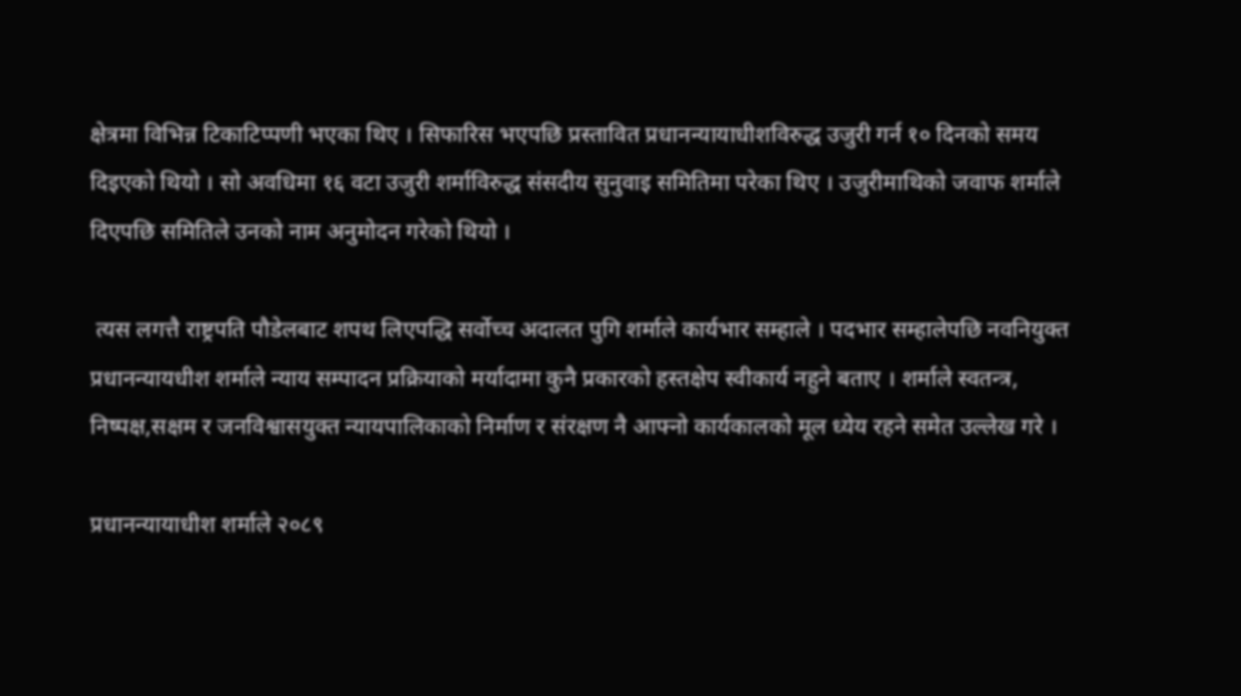क्षेत्रमा विभिन्न टिकाटिप्पणी भएका थिए । सिफारिस भएपछि प्रस्तावित प्रधानन्यायाधीशविरुद्ध उजुरी गर्न १० दिनको समय दिइएको थियो । सो अवधिमा १६ वटा उजुरी शर्माविरुद्ध संसदीय सुनुवाइ समितिमा परेका थिए । उजुरीमाथिको जवाफ शर्माले दिएपछि समितिले उनको नाम अनुमोदन गरेको थियो ।

 त्यस लगत्तै राष्ट्रपति पौडेलबाट शपथ लिएपद्धि सर्वोच्च अदालत पुगि शर्माले कार्यभार सम्हाले । पदभार सम्हालेपछि नवनियुक्त प्रधानन्यायधीश शर्माले न्याय सम्पादन प्रक्रियाको मर्यादामा कुनै प्रकारको हस्तक्षेप स्वीकार्य नहुने बताए । शर्माले स्वतन्त्र, निष्पक्ष,सक्षम र जनविश्वासयुक्त न्यायपालिकाको निर्माण र संरक्षण नै आफ्नो कार्यकालको मूल ध्येय रहने समेत उल्लेख गरे ।

प्रधानन्यायाधीश शर्माले २०८९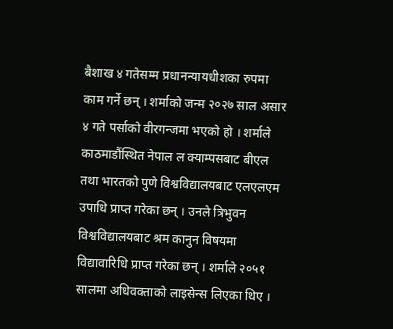बैशाख ४ गतेसम्म प्रधानन्यायधीशका रुपमा काम गर्ने छन् । शर्माको जन्म २०२७ साल असार ४ गते पर्साको वीरगन्जमा भएको हो । शर्माले काठमाडौंस्थित नेपाल ल क्याम्पसबाट बीएल तथा भारतको पुणे विश्वविद्यालयबाट एलएलएम उपाधि प्राप्त गरेका छन् । उनले त्रिभुवन विश्वविद्यालयबाट श्रम कानुन विषयमा विद्यावारिधि प्राप्त गरेका छन् । शर्माले २०५१ सालमा अधिवक्ताको लाइसेन्स लिएका थिए ।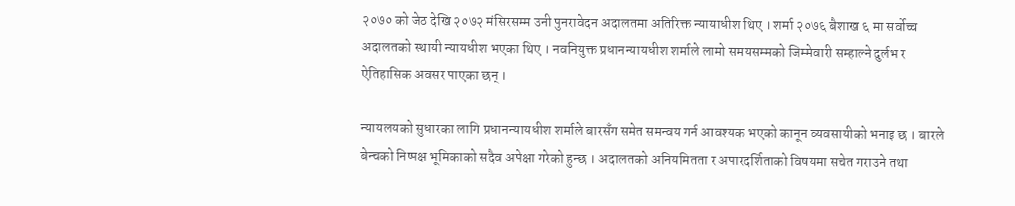२०७० को जेठ देखि २०७२ मंसिरसम्म उनी पुनरावेदन अदालतमा अतिरिक्त न्यायाधीश थिए । शर्मा २०७६ बैशाख ६ मा सर्वोच्च अदालतको स्थायी न्यायधीश भएका थिए । नवनियुक्त प्रधानन्यायधीश शर्माले लामो समयसम्मको जिम्मेवारी सम्हाल्ने दुर्लभ र ऐतिहासिक अवसर पाएका छन् ।

न्यायलयको सुधारका लागि प्रधानन्यायधीश शर्माले बारसँग समेत समन्वय गर्न आवश्यक भएको कानून व्यवसायीको भनाइ छ । बारले बेन्चको निष्पक्ष भूमिकाको सदैव अपेक्षा गरेको हुन्छ । अदालतको अनियमितता र अपारदर्शिताको विषयमा सचेत गराउने तथा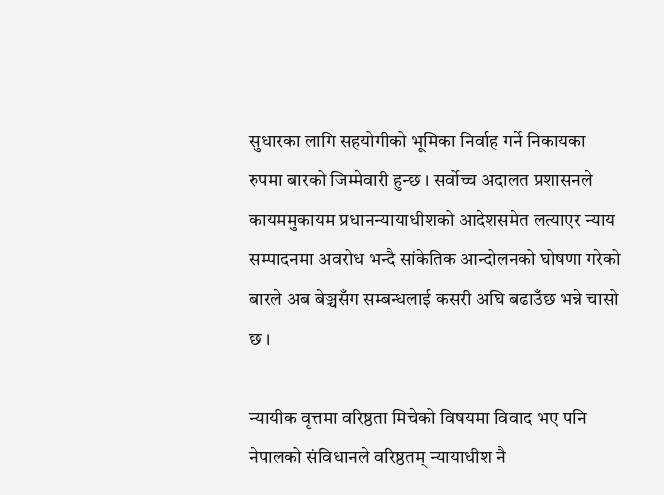सुधारका लागि सहयोगीको भूमिका निर्वाह गर्ने निकायका रुपमा बारको जिम्मेवारी हुन्छ । सर्वोच्च अदालत प्रशासनले कायममुकायम प्रधानन्यायाधीशको आदेशसमेत लत्याएर न्याय सम्पादनमा अवरोध भन्दै सांकेतिक आन्दोलनको घोषणा गरेको बारले अब बेञ्चसँग सम्बन्धलाई कसरी अघि बढाउँछ भन्ने चासो छ ।

न्यायीक वृत्तमा वरिष्ठता मिचेको विषयमा विवाद भए पनि नेपालको संविधानले वरिष्ठतम् न्यायाधीश नै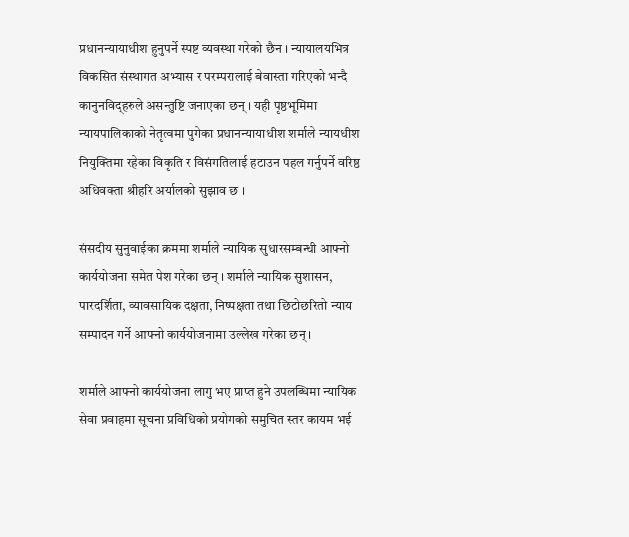प्रधानन्यायाधीश हुनुपर्ने स्पष्ट व्यवस्था गरेको छैन । न्यायालयभित्र विकसित संस्थागत अभ्यास र परम्परालाई बेवास्ता गरिएको भन्दै कानुनविद्हरुले असन्तुष्टि जनाएका छन् । यही पृष्ठभूमिमा न्यायपालिकाको नेतृत्वमा पुगेका प्रधानन्यायाधीश शर्माले न्यायधीश नियुक्तिमा रहेका विकृति र विसंगतिलाई हटाउन पहल गर्नुपर्ने वरिष्ठ अधिवक्ता श्रीहरि अर्यालको सुझाव छ ।

संसदीय सुनुवाईका क्रममा शर्माले न्यायिक सुधारसम्बन्धी आफ्नो कार्ययोजना समेत पेश गरेका छन् । शर्माले न्यायिक सुशासन, पारदर्शिता, व्यावसायिक दक्षता, निष्पक्षता तथा छिटोछरितो न्याय सम्पादन गर्ने आफ्नो कार्ययोजनामा उल्लेख गरेका छन् ।

शर्माले आफ्नो कार्ययोजना लागु भए प्राप्त हुने उपलब्धिमा न्यायिक सेवा प्रवाहमा सूचना प्रविधिको प्रयोगको समुचित स्तर कायम भई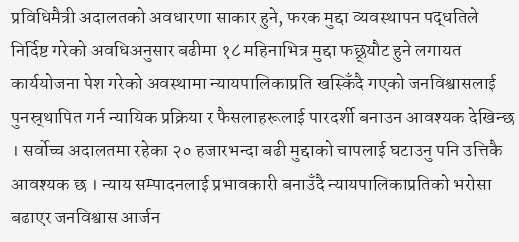प्रविधिमैत्री अदालतको अवधारणा साकार हुने, फरक मुद्दा व्यवस्थापन पद्धतिले निर्दिष्ट गरेको अवधिअनुसार बढीमा १८ महिनाभित्र मुद्दा फछ्र्यौट हुने लगायत कार्ययोजना पेश गरेको अवस्थामा न्यायपालिकाप्रति खस्किँदै गएको जनविश्वासलाई पुनस्र्थापित गर्न न्यायिक प्रक्रिया र फैसलाहरूलाई पारदर्शी बनाउन आवश्यक देखिन्छ । सर्वोच्च अदालतमा रहेका २० हजारभन्दा बढी मुद्दाको चापलाई घटाउनु पनि उत्तिकै आवश्यक छ । न्याय सम्पादनलाई प्रभावकारी बनाउँदै न्यायपालिकाप्रतिको भरोसा बढाएर जनविश्वास आर्जन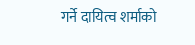गर्ने दायित्व शर्माको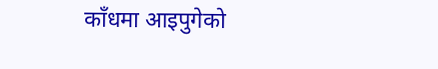काँधमा आइपुगेको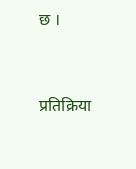छ ।


प्रतिक्रिया